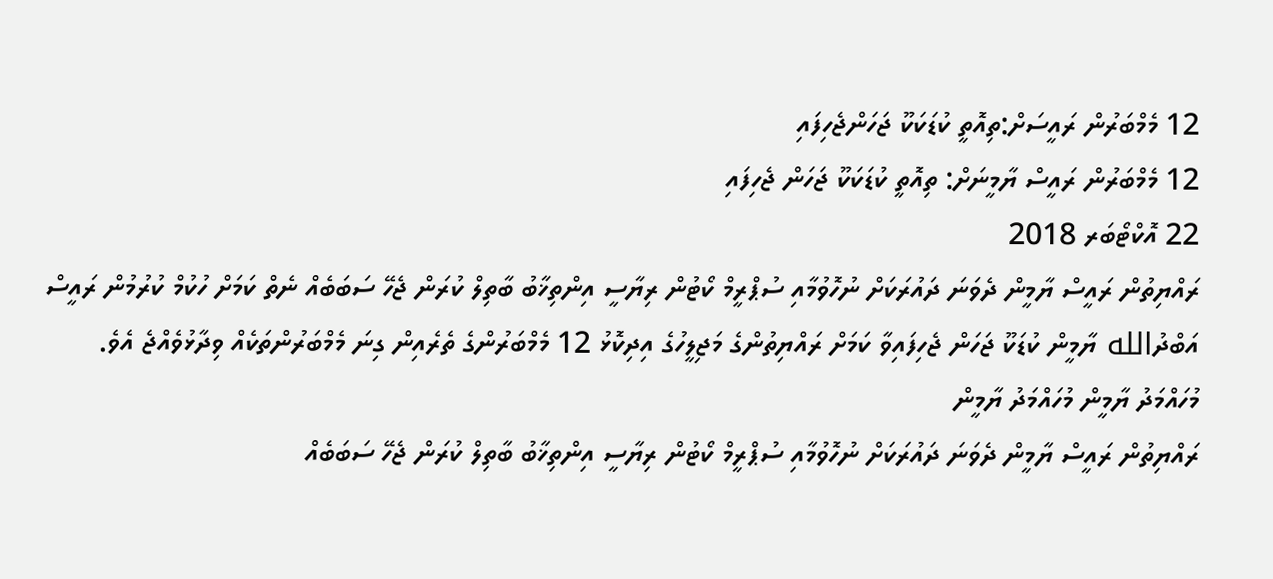12 މެމްބަރުން ރައީސަށް:ތިއޮތީ ކުޑަކަކޫ ޖަހަންޖެހިފައި
12 މެމްބަރުން ރައީސް ޔާމީނަށް: ތިއޮތީ ކުޑަކަކޫ ޖަހަން ޖެހިފައި
22 އޮކްޓޯބަރ 2018
ރައްޔިތުން ރައީސް ޔާމީން ދެވަނަ ދައުރަކަށް ނުހޮވުމާއި ސުޕްރީމް ކޯޓުން ރިޔާސީ އިންތިޚާބު ބާތިލް ކުރަން ޖެހޭ ސަބަބެއް ނެތް ކަމަށް ހުކުމް ކުރުމުން ރައީސް އަބްދުالله ޔާމީން ކުޑަކޫ ޖަހަން ޖެހިފައިވާ ކަމަށް ރައްޔިތުންގެ މަޖިލީހުގެ އިދިކޮޅު 12 މެމްބަރުންގެ ތެރެއިން ގިނަ މެމްބަރުންތަކެއް ވިދާޅުވެއްޖެ އެވެ.
މުހައްމަދު ޔާމީން މުހައްމަދު ޔާމީން
ރައްޔިތުން ރައީސް ޔާމީން ދެވަނަ ދައުރަކަށް ނުހޮވުމާއި ސުޕްރީމް ކޯޓުން ރިޔާސީ އިންތިޚާބު ބާތިލް ކުރަން ޖެހޭ ސަބަބެއް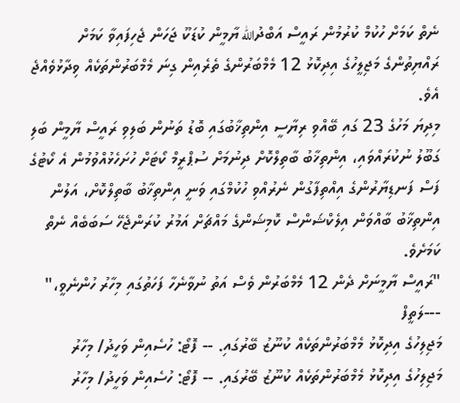ނެތް ކަމަށް ހުކުމް ކުރުމުން ރައީސް އަބްދުالله ޔާމީން ކުޑަކޫ ޖަހަން ޖެހިފައިވާ ކަމަށް ރައްޔިތުންގެ މަޖިލީހުގެ އިދިކޮޅު 12 މެމްބަރުންގެ ތެރެއިން ގިނަ މެމްބަރުންތަކެއް ވިދާޅުވެއްޖެ އެވެ.
މިދިޔަ މަހުގެ 23 ގައި ބޭއްވި ރިޔާސީ އިންތިޚާބުގައި ބޮޑު ތަނުން ބަލިވި ރައީސް ޔާމީން ބަލި ގަބޫލު ނުކުރައްވައި، އިންތިޚާބު ބާތިލްކޮށް ދިނުމަށް ސުޕްރީމް ކޯޓަށް ހުށަހެޅުއްވުމުން އެ ކޯޓުގެ ފަސް ފަނޑިޔާރުންގެ އިއްތިފާގުން ނެރުއްވި ހުކުމްގައި ވަނީ އިންތިޚާބު ބާތިލްކޮށް، އަލުން އިންތިޚާބު ބާއްވަން އިލެކްޝަންސް ކޮމިޝަންގެ މައްޗަށް އަމުރު ކުރަންޖެހޭ ސަބަބެއް ނެތް ކަމަށެވެ.
"ރައީސް ޔާމީނަށް ދެން 12 މެމްބަރުން ވެސް އަތު ނުވާނެހާ ފަހަތުގައި މިހާރު ހުންނެވީ،" ---ލަތީފް
މަޖިލިހުގެ އިދިކޮޅު މެމްބަރުންތަކެއް ކުނޫޒު ބޭރުގައި. -- ފޮޓޯ: ހުސެއިން ވަހީދު/ މިހާރު
މަޖިލިހުގެ އިދިކޮޅު މެމްބަރުންތަކެއް ކުނޫޒު ބޭރުގައި. -- ފޮޓޯ: ހުސެއިން ވަހީދު/ މިހާރު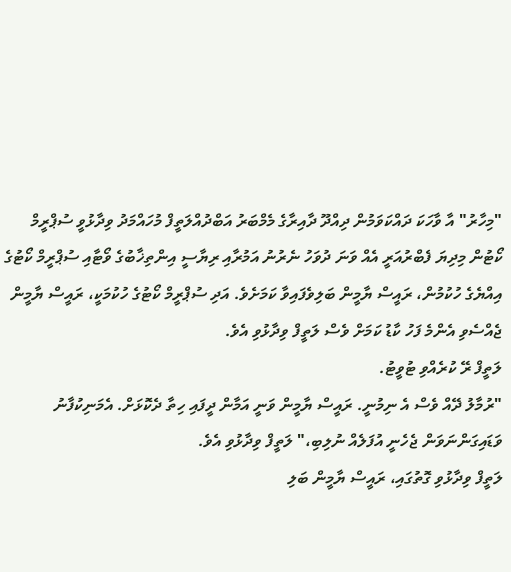"މިހާރު" އާ ވާހަކަ ދައްކަވަމުން ދިއްދޫ ދާއިރާގެ މެމްބަރު އަބްދުއްލަތީފް މުހައްމަދު ވިދާޅުވީ ސުޕްރީމް ކޯޓުން މިދިޔަ ފެބްރުއަރީ އެއް ވަނަ ދުވަހު ނެރުނު އަމުރާއި ރިޔާސީ އިންތިޚާބުގެ ވޯޓާއި ސުޕްރީމް ކޯޓުގެ އިއްޔެގެ ހުކުމުން، ރައީސް ޔާމީން ބަލިވެފައިވާ ކަމަށެވެ. އަދި ސުޕްރީމް ކޯޓުގެ ހުކުމަކީ، ރައީސް ޔާމީން ޖެއްސެވި އެންމެ ފަހު ކާޑު ކަމަށް ވެސް ލަތީފް ވިދާޅުވި އެވެ.
ލަތީފް ރޭ ކުރެއްވި ޓުވީޓު.
"ރުމާލު ދޭއް ވެސް އެ ނިމުނީ. ރައީސް ޔާމީން ވަނީ އަމާން ދީފައި ހިތާ ދެކޮޅަށް. އެމަނިކުފާނު ވަޑައިގަންނަވަން ޖެހެނީ އުފަލެއް ނުލިބި،" ލަތީފް ވިދާޅުވި އެވެ.
ލަތީފް ވިދާޅުވި ގޮތުގައި، ރައީސް ޔާމީން ބަލި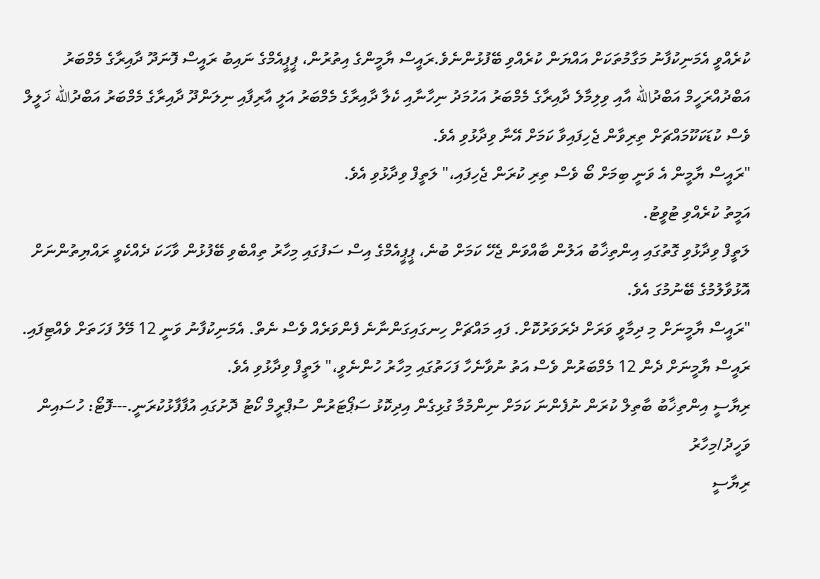ކުރެއްވީ އެމަނިކުފާނު މަގާމުތަކަށް އައްޔަން ކުރެއްވި ބޭފުޅުންނެވެ.ރައީސް ޔާމީންގެ އިތުރުން، ޕީޕީއެމްގެ ނައިބު ރައީސް ފޮނަދޫ ދާއިރާގެ މެމްބަރު އަބްދުއްރަހީމް އަބްދުالله އާއި ވިލިމާލެ ދާއިރާގެ މެމްބަރު އަހުމަދު ނިހާނާއި ކެލާ ދާއިރާގެ މެމްބަރު އަލީ އާރިފާއި ނިލަންދޫ ދާއިރާގެ މެމްބަރު އަބްދުالله ޚަލީލް ވެސް ކުޑަކަކޫމައްޗަށް ތިރިވާން ޖެހިފައިވާ ކަމަށް އޭނާ ވިދާޅުވި އެވެ.
"ރައީސް ޔާމީން އެ ވަނީ ބިމަށް ބޯ ވެސް ތިރި ކުރަން ޖެހިފައި،" ލަތީފް ވިދާޅުވި އެވެ.
އަމީތު ކުރެއްވި ޓުވީޓު.
ލަތީފް ވިދާޅުވި ގޮތުގައި އިންތިޚާބު އަލުން ބާއްވަން ޖެހޭ ކަމަށް ބުނެ، ޕީޕީއެމްގެ އިސް ސަފުގައި މިހާރު ތިއްބެވި ބޭފުޅުން ވާހަކަ ދެއްކެވީ ރައްޔިތުންނަށް އޮޅުވާލުމުގެ ބޭނުމުގަ އެވެ.
"ރައީސް ޔާމީނަށް މި ދިމާވީ ވަރަށް ދެރަވަރުކޮށް. ފައި މައްޗަށް ހިނގައިގަންނާނެ ފެންވަރެއް ވެސް ނެތް. އެމަނިކުފާނު ވަނީ 12 މޭލު ފަހަތަށް ވެއްޓިފައި. ރައީސް ޔާމީނަށް ދެން 12 މެމްބަރުން ވެސް އަތު ނުވާނެހާ ފަހަތުގައި މިހާރު ހުންނެވީ،" ލަތީފް ވިދާޅުވި އެވެ.
ރިޔާސީ އިންތިޚާބު ބާތިލް ކުރަން ނުފެންނަ ކަމަށް ނިންމުމާ ގުޅިގެން އިދިކޮޅު ސަޕޯޓަރުން ސުޕްރީމް ކޯޓު ދޮށުގައި އުފާފާޅުކުރަނީ.---ފޮޓޯ: ހުސައިން ވަހީދު/މިހާރު
ރިޔާސީ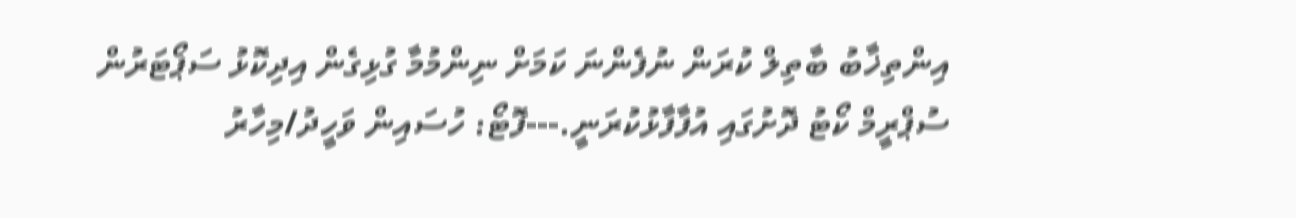އިންތިޚާބު ބާތިލް ކުރަން ނުފެންނަ ކަމަށް ނިންމުމާ ގުޅިގެން އިދިކޮޅު ސަޕޯޓަރުން ސުޕްރީމް ކޯޓު ދޮށުގައި އުފާފާޅުކުރަނީ.---ފޮޓޯ: ހުސައިން ވަހީދު/މިހާރު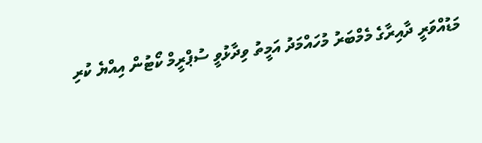މަޑުއްވަރީ ދާއިރާގެ މެމްބަރު މުހައްމަދު އަމީތު ވިދާޅުވީ ސުޕްރީމް ކޯޓުން އިއްޔެ ކުރި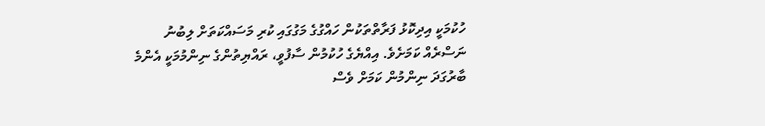ހުކުމަކީ އިދިކޮޅު ފަރާތްތަކުން ހައްގުގެ މަގުގައި ކުރި މަސައްކަތަށް ލިބުނު ނަސްރެއް ކަމަށެވެ. އިއްޔެގެ ހުކުމުން ސާފުވީ، ރައްޔިތުންގެ ނިންމުމަކީ އެންމެ ބާރުގަދަ ނިންމުން ކަމަށް ވެސް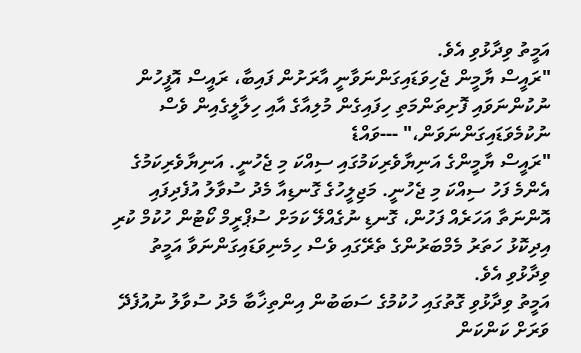އަމީތު ވިދާޅުވި އެވެ.
"ރައީސް ޔާމީން ޖެހިވަޑައިގަންނަވާނީ އާރަށުން ފައިބާ، ރައީސް އޮފީހުން ނުކުންނަވައި ފޮށިތަންމަތި ހިފައިގެން މުލިއާގެ އާއި ހިލާލީގެއިން ވެސް ނުކުމެވަޑައިގަންނަވަން،" ---ވައްޑެ
"ރައީސް ޔާމީންގެ އަނިޔާވެރިކަމުގައި ސިއްކަ މި ޖެހުނީ. އަނިޔާވެރިކަމުގެ އެންމެ ފަހު ސިއްކަ މި ޖެހުނީ. މަޖިލީހުގެ ގޮނޑިއާ މެދު ސުވާލު އުފެދިފައި އޮންނަތާ އަހަރެއް ފަހުން، ގޮނޑި ނުގެއްލޭ ކަމަށް ސުޕްރީމް ކޯޓުން ހުކުމް ކުރި އިދިކޮޅު ހަތަރު މެމްބަރުންގެ ތެރޭގައި ވެސް ހިމެނިވަޑައިގަންނަވާ އަމީތު ވިދާޅުވި އެވެ.
އަމީތު ވިދާޅުވި ގޮތުގައި ހުކުމުގެ ސަބަބުން އިންތިޚާބާ މެދު ސުވާލު ނުއުފެދޭ ވަރަށް ކަންކަން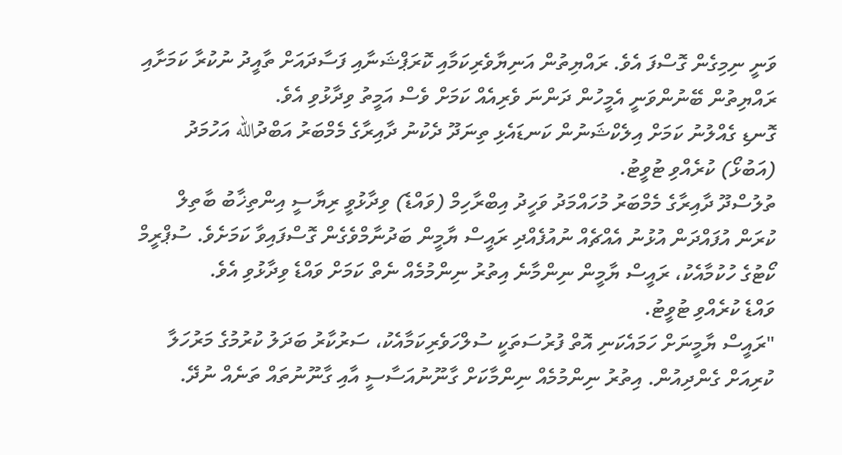ވަނީ ނިމިގެން ގޮސްފަ އެވެ. ރައްޔިތުން އަނިޔާވެރިކަމާއި ކޮރަޕްޝަނާއި ފަސާދައަށް ތާއީދު ނުކުރާ ކަމަށާއި ރައްޔިތުން ބޭނުންވަނީ އެމީހުން ދަންނަ ވެރިއެއް ކަމަށް ވެސް އަމީތު ވިދާޅުވި އެވެ.
ގޮނޑި ގެއްލުނު ކަމަށް އިލެކްޝަނުން ކަނޑައެޅި ތިނަދޫ ދެކުނު ދާއިރާގެ މެމްބަރު އަބްދުالله އަހުމަދު (އަބުޅޯ) ކުރެއްވި ޓުވީޓު.
ތުލުސްދޫ ދާއިރާގެ މެމްބަރު މުހައްމަދު ވަހީދު އިބްރާހިމް (ވައްޑެ) ވިދާޅުވީ ރިޔާސީ އިންތިޚާބު ބާތިލް ކުރަން އުފައްދަން އުޅުނު އެއްޗެއް ނުއުފެއްދި ރައީސް ޔާމީން ބަދުނާމްވެގެން ގޮސްފައިވާ ކަމަށެވެ. ސުޕްރީމް ކޯޓުގެ ހުކުމާއެކު، ރައީސް ޔާމީން ނިންމާނެ އިތުރު ނިންމުމެއް ނެތް ކަމަށް ވައްޑެ ވިދާޅުވި އެވެ.
ވައްޑެ ކުރެއްވި ޓުވީޓު.
"ރައީސް ޔާމީނަށް ހަމައެކަނި އޮތް ފުރުސަތަކީ ސުލްހަވެރިކަމާއެކު، ސަރުކާރު ބަދަލު ކުރުމުގެ މަރުހަލާ ކުރިއަށް ގެންދިއުން. އިތުރު ނިންމުމެއް ނިންމާކަށް ގާނޫނުއަސާސީ އާއި ގާނޫނުތައް ތަނެއް ނުދޭ.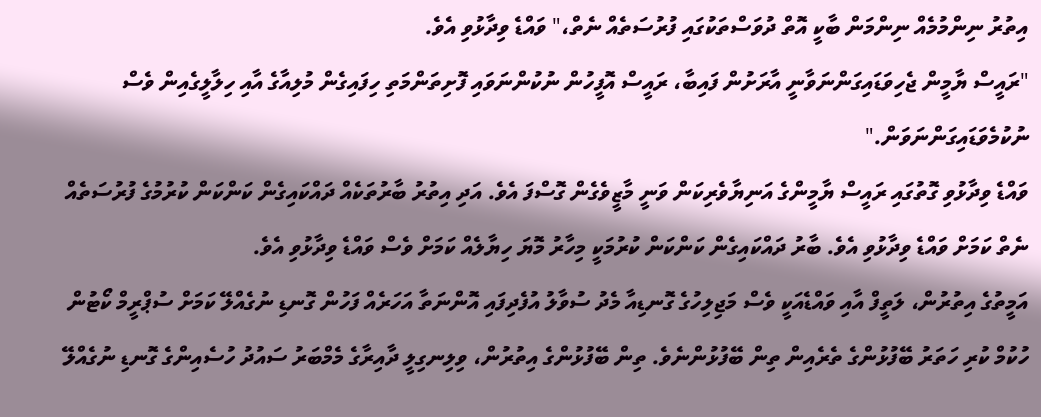އިތުރު ނިންމުމެއް ނިންމަން ބާކީ އޮތް ދުވަސްތަކުގައި ފުރުސަތެއް ނެތް،" ވައްޑެ ވިދާޅުވި އެވެ.
"ރައީސް ޔާމީން ޖެހިވަޑައިގަންނަވާނީ އާރަށުން ފައިބާ، ރައީސް އޮފީހުން ނުކުންނަވައި ފޮށިތަންމަތި ހިފައިގެން މުލިއާގެ އާއި ހިލާލީގެއިން ވެސް ނުކުމެވަޑައިގަންނަވަން."
ވައްޑެ ވިދާޅުވި ގޮތުގައި ރައީސް ޔާމީންގެ އަނިޔާވެރިކަން ވަނީ މާޒީވެގެން ގޮސްފަ އެވެ. އަދި އިތުރު ބާރުތަކެއް ދައްކައިގެން ކަންކަން ކުރުމުގެ ފުރުސަތެއް ނެތް ކަމަށް ވައްޑެ ވިދާޅުވި އެވެ. ބާރު ދައްކައިގެން ކަންކަން ކުރުމަކީ މިހާރު މޮޔަ ހިޔާލެއް ކަމަށް ވެސް ވައްޑެ ވިދާޅުވި އެވެ.
އަމީތުގެ އިތުރުން، ލަތީފް އާއި ވައްޑެއަކީ ވެސް މަޖިލިހުގެ ގޮނޑިއާ މެދު ސުވާލު އުފެދިފައި އޮންނަތާ އަހަރެއް ފަހުން ގޮނޑި ނުގެއްލޭ ކަމަށް ސުޕްރީމް ކޯޓުން ހުކުމް ކުރި ހަތަރު ބޭފުޅުންގެ ތެރެއިން ތިން ބޭފުޅުންނެވެ. ތިން ބޭފުޅުންގެ އިތުރުން، ވިލިނގިލީ ދާއިރާގެ މެމްބަރު ސައުދު ހުސެއިންގެ ގޮނޑި ނުގެއްލޭ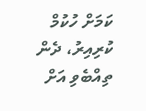ކަމަށް ހުކުމް ކުރިއިރު، ދެން ތިއްބެވި އަށް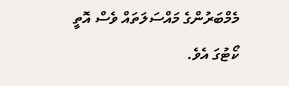މެމްބަރުންގެ މައްސަލަތައް ވެސް އޮތީ ކޯޓުގަ އެވެ.